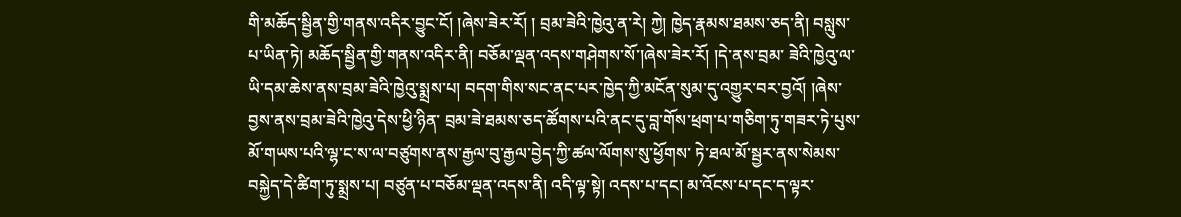གི་མཆོད་སྦྱིན་གྱི་གནས་འདིར་བྱུང་ངོ། །ཞེས་ཟེར་རོ། ། བྲམ་ཟེའི་ཁྱེའུ་ན་རེ། ཀྱེ། ཁྱེད་རྣམས་ཐམས་ཅད་ནི། བསླུས་པ་ཡིན་ཏེ། མཆོད་སྦྱིན་གྱི་གནས་འདིར་ནི། བཅོམ་ལྡན་འདས་གཤེགས་སོ་།ཞེས་ཟེར་རོ། །དེ་ནས་བྲམ་ ཟེའི་ཁྱེའུ་ལ་ཡི་དམ་ཆེས་ནས་བྲམ་ཟེའི་ཁྱེའུ་སྨྲས་པ། བདག་གིས་སང་ནང་པར་ཁྱེད་ཀྱི་མངོན་སུམ་དུ་འགྱུར་བར་བྱའོ། །ཞེས་བྱས་ནས་བྲམ་ཟེའི་ཁྱེའུ་དེས་ཕྱི་ཉིན་ བྲམ་ཟེ་ཐམས་ཅད་ཚོགས་པའི་ནང་དུ་བླ་གོས་ཕྲག་པ་གཅིག་ཏུ་གཟར་ཏེ་པུས་མོ་གཡས་པའི་ལྷ་ང་ས་ལ་བཙུགས་ནས་རྒྱལ་བུ་རྒྱལ་བྱེད་ཀྱི་ཚལ་ལོགས་སུ་ཕྱོགས་ ཏེ་ཐལ་མོ་སྦྱར་ནས་སེམས་བསྐྱེད་དེ་ཚིག་ཏུ་སྨྲས་པ། བཙུན་པ་བཅོམ་ལྡན་འདས་ནི། འདི་ལྟ་སྟེ། འདས་པ་དང། མ་འོངས་པ་དང་ད་ལྟར་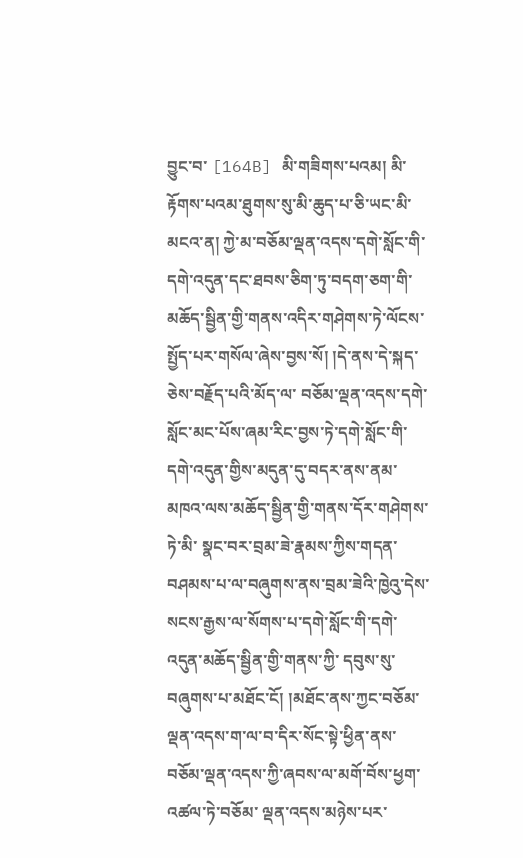བྱུང་བ་ [164B] མི་གཟིགས་པའམ། མི་རྟོགས་པའམ་ཐུགས་སུ་མི་ཆུད་པ་ཅི་ཡང་མི་མངའ་ན། ཀྱེ་མ་བཅོམ་ལྡན་འདས་དགེ་སློང་གི་ དགེ་འདུན་དང་ཐབས་ཅིག་ཏུ་བདག་ཅག་གི་མཆོད་སྦྱིན་གྱི་གནས་འདིར་གཤེགས་ཏེ་ལོངས་སྤྱོད་པར་གསོལ་ཞེས་བྱས་སོ། །དེ་ནས་དེ་སྐད་ཅེས་བརྗོད་པའི་མོད་ལ་ བཅོམ་ལྡན་འདས་དགེ་སློང་མང་པོས་ཞམ་རིང་བྱས་ཏེ་དགེ་སློང་གི་དགེ་འདུན་གྱིས་མདུན་དུ་བདར་ནས་ནམ་མཁའ་ལས་མཆོད་སྦྱིན་གྱི་གནས་དོར་གཤེགས་ཏེ་མི་ སྣང་བར་བྲམ་ཟེ་རྣམས་ཀྱིས་གདན་བཤམས་པ་ལ་བཞུགས་ནས་བྲམ་ཟེའི་ཁྱེའུ་དེས་སངས་རྒྱས་ལ་སོགས་པ་དགེ་སློང་གི་དགེ་འདུན་མཆོད་སྦྱིན་གྱི་གནས་ཀྱི་ དབུས་སུ་བཞུགས་པ་མཐོང་ངོ། །མཐོང་ནས་ཀྱང་བཅོམ་ལྡན་འདས་ག་ལ་བ་དིར་སོང་སྟེ་ཕྱིན་ནས་བཅོམ་ལྡན་འདས་ཀྱི་ཞབས་ལ་མགོ་བོས་ཕྱག་འཚལ་ཏེ་བཅོམ་ ལྡན་འདས་མཉེས་པར་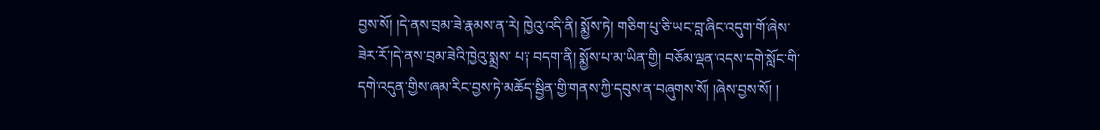བྱས་སོ། །དེ་ནས་བྲམ་ཟེ་རྣམས་ན་རེ། ཁྱེའུ་འདི་ནི། སྨྱོས་ཏེ། གཅིག་པུ་ཅི་ཡང་བླ་ཞིང་འདུག་གོ་ཞེས་ཟེར་རོ་།དེ་ནས་བྲམ་ཟེའི་ཁྱེའུ་སྨྲས་ པ༑ བདག་ནི། སྨྱོས་པ་མ་ཡིན་གྱི། བཅོམ་ལྡན་འདས་དགེ་སློང་གི་དགེ་འདུན་གྱིས་ཞམ་རིང་བྱས་ཏེ་མཆོད་སྦྱིན་གྱི་གནས་ཀྱི་དབུས་ན་བཞུགས་སོ། །ཞེས་བྱས་སོ། །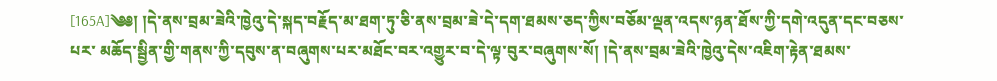[165A]༄༅། །དེ་ནས་བྲམ་ཟེའི་ཁྱེའུ་དེ་སྐད་བརྗོད་མ་ཐག་ཏུ་ཅི་ནས་བྲམ་ཟེ་དེ་དག་ཐམས་ཅད་ཀྱིས་བཅོམ་ལྡན་འདས་ཉན་ཐོས་ཀྱི་དགེ་འདུན་དང་བཅས་པར་ མཆོད་སྦྱིན་གྱི་གནས་ཀྱི་དབུས་ན་བཞུགས་པར་མཐོང་བར་འགྱུར་བ་དེ་ལྟ་བུར་བཞུགས་སོ། །དེ་ནས་བྲམ་ཟེའི་ཁྱེའུ་དེས་འཇིག་རྟེན་ཐམས་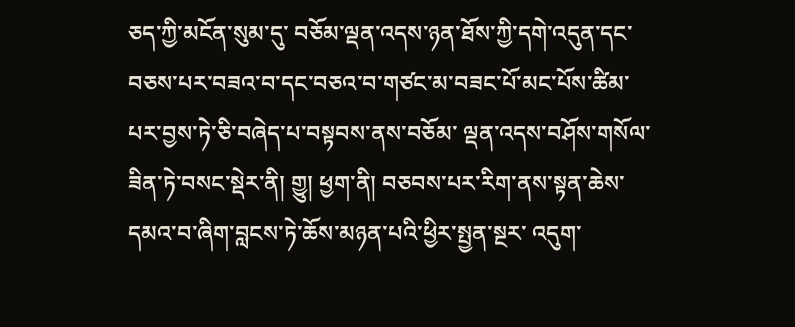ཅད་ཀྱི་མངོན་སུམ་དུ་ བཅོམ་ལྡན་འདས་ཉན་ཐོས་ཀྱི་དགེ་འདུན་དང་བཅས་པར་བཟའ་བ་དང་བཅའ་བ་གཙང་མ་བཟང་པོ་མང་པོས་ཚིམ་པར་བྱས་ཏེ་ཅི་བཞེད་པ་བསྟབས་ནས་བཅོམ་ ལྡན་འདས་བཤོས་གསོལ་ཟིན་ཏེ་བསང་སྡེར་ནི། གྱུ། ཕྱག་ནི། བཅབས་པར་རིག་ནས་སྟན་ཆེས་དམའ་བ་ཞིག་བླངས་ཏེ་ཆོས་མཉན་པའི་ཕྱིར་སྤྱན་སྔར་ འདུག་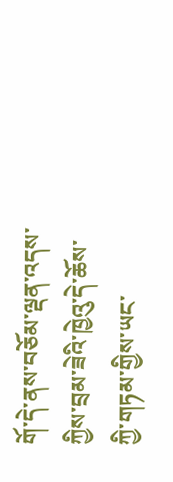གོ་དེ་ནས་བཅོམ་ལྡན་འདས་ཀྱིས་བྲམ་ཟེའི་ཁྱེའུ་དེ་ཆོས་ཀྱི་གཏམ་གྱིས་ཡང་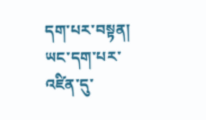དག་པར་བསྟན། ཡང་དག་པར་འཛིན་དུ་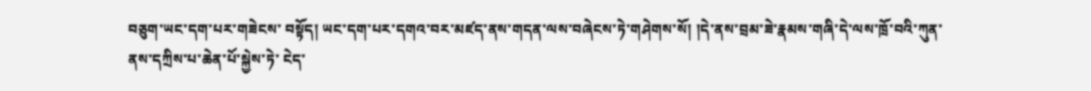བཅུག་ཡང་དག་པར་གཟེངས་ བསྟོད། ཡང་དག་པར་དགའ་བར་མཛད་ནས་གདན་ལས་བཞེངས་ཏེ་གཤེགས་སོ། །དེ་ནས་བྲམ་ཟེ་རྣམས་གཞི་དེ་ལས་ཁྲོ་བའི་ཀུན་ནས་དཀྲིས་པ་ཆེན་པོ་སྐྱེས་ཏེ་ ངེད་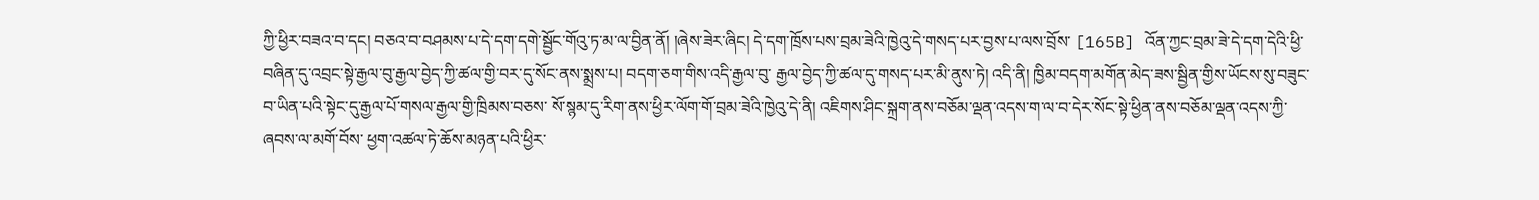ཀྱི་ཕྱིར་བཟའ་བ་དང། བཅའ་བ་བཤམས་པ་དེ་དག་དགེ་སྦྱོང་གོའུ་ཏ་མ་ལ་བྱིན་ནོ། །ཞེས་ཟེར་ཞིང། དེ་དག་ཁྲོས་པས་བྲམ་ཟེའི་ཁྱེའུ་དེ་གསད་པར་བྱས་པ་ལས་བྲོས་ [165B] འོན་ཀྱང་བྲམ་ཟེ་དེ་དག་དེའི་ཕྱི་བཞིན་དུ་འབྲང་སྟེ་རྒྱལ་བུ་རྒྱལ་བྱེད་ཀྱི་ཚལ་གྱི་བར་དུ་སོང་ནས་སྨྲས་པ། བདག་ཅག་གིས་འདི་རྒྱལ་བུ་ རྒྱལ་བྱེད་ཀྱི་ཚལ་དུ་གསད་པར་མི་ནུས་ཏེ། འདི་ནི། ཁྱིམ་བདག་མགོན་མེད་ཟས་སྦྱིན་གྱིས་ཡོངས་སུ་བཟུང་བ་ཡིན་པའི་སྟེང་དུ་རྒྱལ་པོ་གསལ་རྒྱལ་གྱི་ཁྲིམས་བཅས་ སོ་སྙམ་དུ་རིག་ནས་ཕྱིར་ལོག་གོ་བྲམ་ཟེའི་ཁྱེའུ་དེ་ནི། འཇིགས་ཤིང་སྐྲག་ནས་བཅོམ་ལྡན་འདས་ག་ལ་བ་དེར་སོང་སྟེ་ཕྱིན་ནས་བཅོམ་ལྡན་འདས་ཀྱི་ཞབས་ལ་མགོ་བོས་ ཕྱག་འཚལ་ཏེ་ཆོས་མཉན་པའི་ཕྱིར་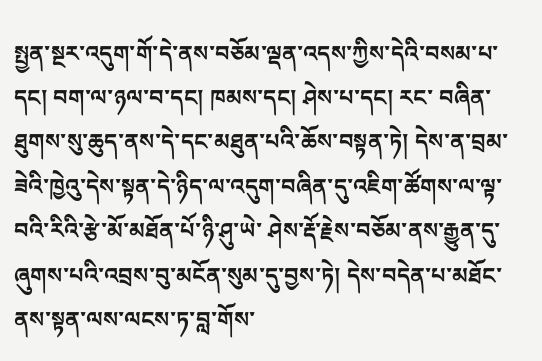སྤྱན་སྔར་འདུག་གོ་དེ་ནས་བཅོམ་ལྡན་འདས་ཀྱིས་དེའི་བསམ་པ་དང། བག་ལ་ཉལ་བ་དང། ཁམས་དང། ཤེས་པ་དང། རང་ བཞིན་ཐུགས་སུ་ཆུད་ནས་དེ་དང་མཐུན་པའི་ཆོས་བསྟན་ཏེ། དེས་ན་བྲམ་ཟེའི་ཁྱེའུ་དེས་སྟན་དེ་ཉིད་ལ་འདུག་བཞིན་དུ་འཇིག་ཚོགས་ལ་ལྟ་བའི་རིའི་རྩེ་མོ་མཐོན་པོ་ཉི་ཤུ་ཡེ་ ཤེས་རྡོ་རྗེས་བཅོམ་ནས་རྒྱུན་དུ་ཞུགས་པའི་འབྲས་བུ་མངོན་སུམ་དུ་བྱས་ཏེ། དེས་བདེན་པ་མཐོང་ནས་སྟན་ལས་ལངས་ཏ་བླ་གོས་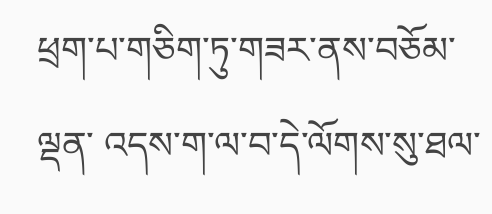ཕྲག་པ་གཅིག་ཏུ་གཟར་ནས་བཅོམ་ལྡན་ འདས་ག་ལ་བ་དེ་ལོགས་སུ་ཐལ་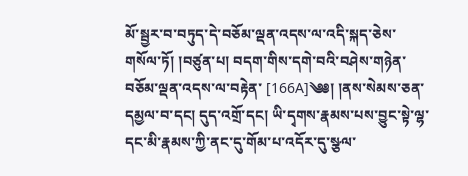མོ་སྦྱར་བ་བཏུད་དེ་བཅོམ་ལྡན་འདས་ལ་འདི་སྐད་ཅེས་གསོལ་ཏོ། །བཙུན་པ། བདག་གིས་དགེ་བའི་བཤེས་གཉེན་བཅོམ་ལྡན་འདས་ལ་བརྟེན་ [166A]༄༅། །ནས་སེམས་ཅན་དམྱལ་བ་དང། དུད་འགྲོ་དང། ཡི་དྭགས་རྣམས་པས་བྱུང་སྟེ་ལྷ་དང་མི་རྣམས་ཀྱི་ནང་དུ་གོམ་པ་འདོར་དུ་སྩལ་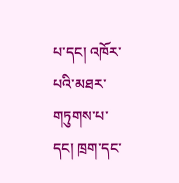པ་དང། འཁོར་ པའི་མཐར་གཏུགས་པ་དང། ཁྲག་དང་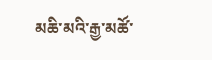མཆི་མའི་རྒྱ་མཚོ་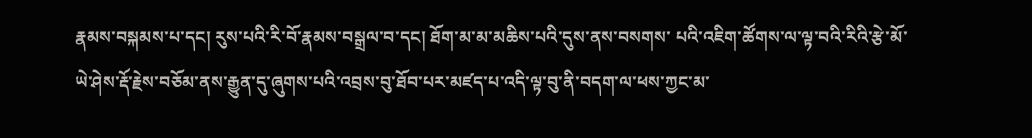རྣམས་བསྐམས་པ་དང། རུས་པའི་རི་བོ་རྣམས་བསྒྲལ་བ་དང། ཐོག་མ་མ་མཆིས་པའི་དུས་ནས་བསགས་ པའི་འཇིག་ཚོགས་ལ་ལྟ་བའི་རིའི་རྩེ་མོ་ཡེ་ཤེས་རྡོ་རྗེས་བཅོམ་ནས་རྒྱུན་དུ་ཞུགས་པའི་འབྲས་བུ་ཐོབ་པར་མཛད་པ་འདི་ལྟ་བུ་ནི་བདག་ལ་ཕས་ཀྱང་མ་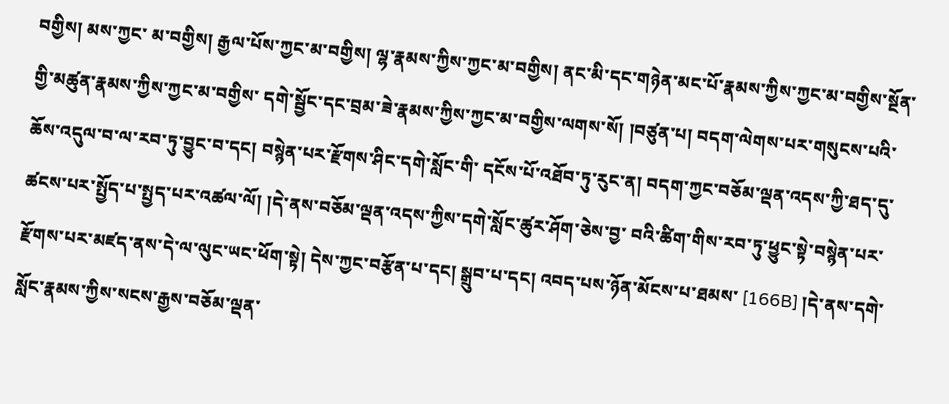བགྱིས། མས་ཀྱང་ མ་བགྱིས། རྒྱལ་པོས་ཀྱང་མ་བགྱིས། ལྷ་རྣམས་ཀྱིས་ཀྱང་མ་བགྱིས། ནང་མི་དང་གཉེན་མང་པོ་རྣམས་ཀྱིས་ཀྱང་མ་བགྱིས་སྔོན་གྱི་མཚུན་རྣམས་ཀྱིས་ཀྱང་མ་བགྱིས་ དགེ་སྦྱོང་དང་བྲམ་ཟེ་རྣམས་ཀྱིས་ཀྱང་མ་བགྱིས་ལགས་སོ། །བཙུན་པ། བདག་ལེགས་པར་གསུངས་པའི་ཆོས་འདུལ་བ་ལ་རབ་ཏུ་བྱུང་བ་དང། བསྙེན་པར་རྫོགས་ཤིང་དགེ་སློང་གི་ དངོས་པོ་འཐོབ་ཏུ་རུང་ན། བདག་ཀྱང་བཅོམ་ལྡན་འདས་ཀྱི་ཐད་དུ་ཚངས་པར་སྤྱོད་པ་སྤྱད་པར་འཚལ་ལོ། །དེ་ནས་བཅོམ་ལྡན་འདས་ཀྱིས་དགེ་སློང་ཚུར་ཤོག་ཅེས་བྱ་ བའི་ཚིག་གིས་རབ་ཏུ་ཕྱུང་སྟེ་བསྙེན་པར་རྫོགས་པར་མཛད་ནས་དེ་ལ་ལུང་ཡང་ཕོག་སྟེ། དེས་ཀྱང་བརྩོན་པ་དང། སྒྲུབ་པ་དང། འབད་པས་ཉོན་མོངས་པ་ཐམས་ [166B] །དེ་ནས་དགེ་སློང་རྣམས་ཀྱིས་སངས་རྒྱས་བཅོམ་ལྡན་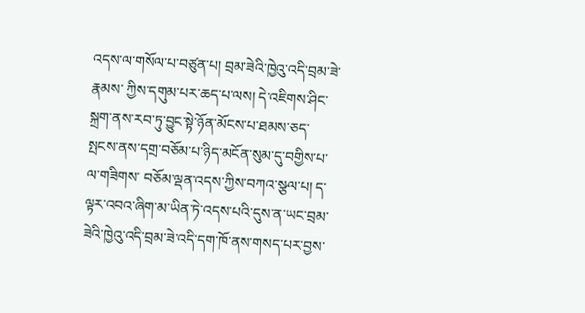འདས་ལ་གསོལ་པ་བཙུན་པ། བྲམ་ཟེའི་ཁྱེའུ་འདི་བྲམ་ཟེ་རྣམས་ ཀྱིས་དགུམ་པར་ཆད་པ་ལས། དེ་འཇིགས་ཤིང་སྐྲག་ནས་རབ་ཏུ་བྱུང་སྟེ་ཉོན་མོངས་པ་ཐམས་ཅད་སྤངས་ནས་དགྲ་བཅོམ་པ་ཉིད་མངོན་སུམ་དུ་བགྱིས་པ་ལ་གཟིགས་ བཅོམ་ལྡན་འདས་ཀྱིས་བཀའ་སྩལ་པ། ད་ལྟར་འབའ་ཞིག་མ་ཡིན་ཏེ་འདས་པའི་དུས་ན་ཡང་བྲམ་ཟེའི་ཁྱེའུ་འདི་བྲམ་ཟེ་འདི་དག་ཁོ་ནས་གསད་པར་བྱས་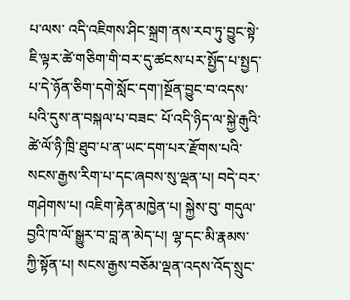པ་ལས་ འདི་འཇིགས་ཤིང་སྐྲག་ནས་རབ་ཏུ་བྱུང་སྟེ་ཇི་ལྟར་ཚེ་གཅིག་གི་བར་དུ་ཚངས་པར་སྤྱོད་པ་སྤྱད་པ་དེ་ཉོན་ཅིག་དགེ་སློང་དག་།སྔོན་བྱུང་བ་འདས་པའི་དུས་ན་བསྐལ་པ་བཟང་ པོ་འདི་ཉིད་ལ་སྐྱེ་རྒུའི་ཚེ་ལོ་ཉི་ཁྲི་ཐུབ་པ་ན་ཡང་དག་པར་རྫོགས་པའི་སངས་རྒྱས་རིག་པ་དང་ཞབས་སུ་ལྡན་པ། བདེ་བར་གཤེགས་པ། འཇིག་རྟེན་མཁྱེན་པ། སྐྱེས་བུ་ གདུལ་བྱའི་ཁ་ལོ་སྒྱུར་བ་བླ་ན་མེད་པ། ལྷ་དང་མི་རྣམས་ཀྱི་སྟོན་པ། སངས་རྒྱས་བཅོམ་ལྡན་འདས་འོད་སྲུང་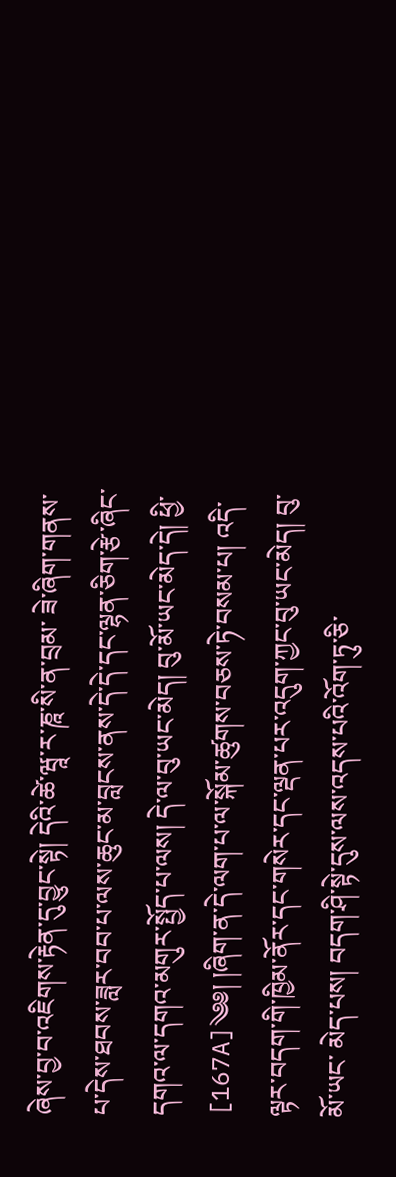ཞེས་བྱ་བ་འཇིགས་རྟེན་དུ་བྱུང་སྟེ། དེའི་ཚེ་ཝཱ་ར་ཎཱ་སི་ན་བྲམ་ ཟེ་ཞིག་གནས་པ་དེས་ཐབས་ཟླར་བབ་པ་ལས་ཆུང་མ་བླངས་ནས་དེ་དེ་དང་ལྷན་ཅིག་རྩེ་ཞིང་དགའ་ལ་དགའ་མགུར་སྤྱོད་པ་ལས། དེ་ལ་བུ་ཡང་མེད། བུ་མོ་ཡང་མེད་དེ། ཕྱི་ [167A]༄༅། །ཞིག་ན་དེ་ལག་པ་ལ་སྐོམ་ཚུགས་བཅས་ཏེ་བསམ་པ། འདི་ལྟར་བདག་གི་ཁྱིམ་ནོར་དང་གསེར་དང་ལྡན་པར་འདུག་ཀྱང་བུ་ཡང་མེད། བུ་མོ་ཡང་ མེད་པས། བདག་ཤི་སྟེ་དུས་ལས་འདས་པའི་འོག་ཏུ་ཅི་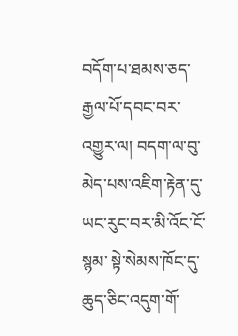བདོག་པ་ཐམས་ཅད་རྒྱལ་པོ་དབང་བར་འགྱུར་ལ། བདག་ལ་བུ་མེད་པས་འཇིག་རྟེན་དུ་ཡང་རུང་བར་མི་འོང་ངོ་སྙམ་ སྟེ་སེམས་ཁོང་དུ་ཆུད་ཅིང་འདུག་གོ་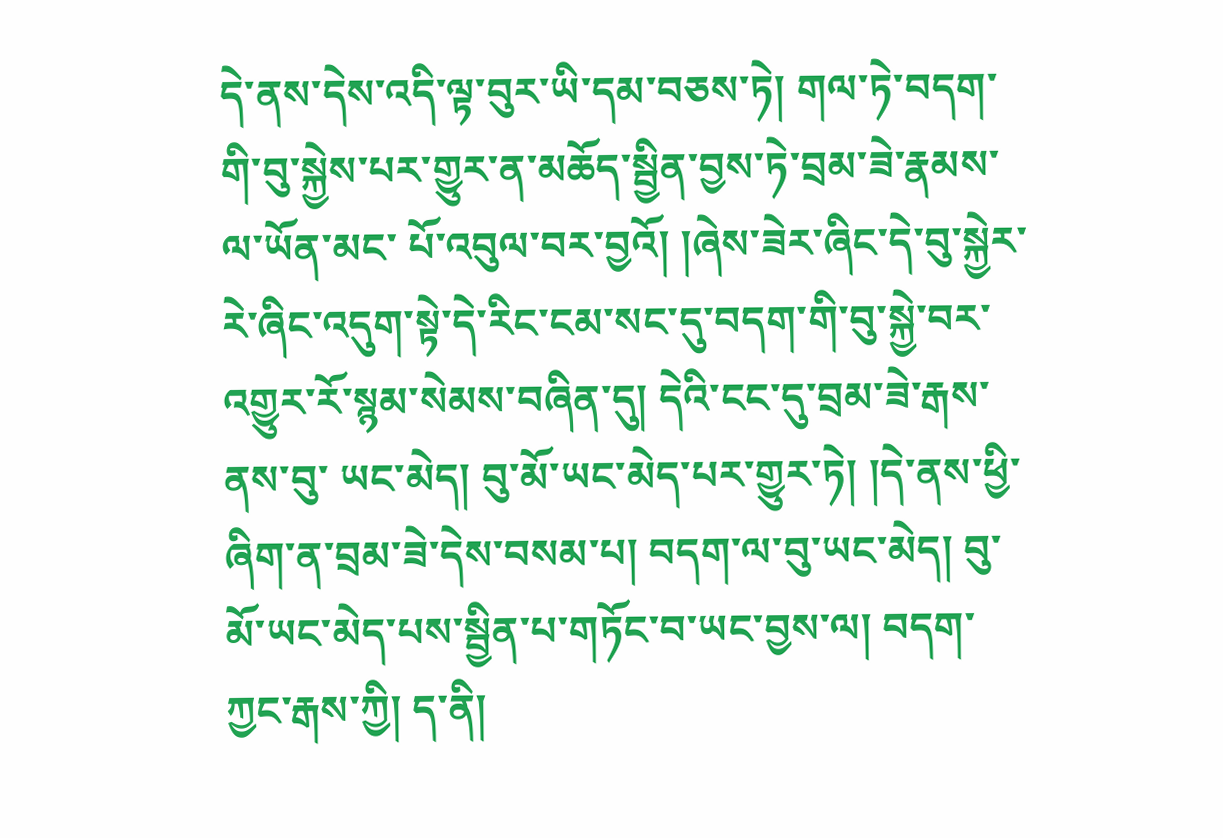དེ་ནས་དེས་འདི་ལྟ་བུར་ཡི་དམ་བཅས་ཏེ། གལ་ཏེ་བདག་གི་བུ་སྐྱེས་པར་གྱུར་ན་མཆོད་སྦྱིན་བྱས་ཏེ་བྲམ་ཟེ་རྣམས་ལ་ཡོན་མང་ པོ་འབུལ་བར་བྱའོ། །ཞེས་ཟེར་ཞིང་དེ་བུ་སྐྱེར་རེ་ཞིང་འདུག་སྟེ་དེ་རིང་ངམ་སང་དུ་བདག་གི་བུ་སྐྱེ་བར་འགྱུར་རོ་སྙམ་སེམས་བཞིན་དུ། དེའི་ངང་དུ་བྲམ་ཟེ་རྒས་ནས་བུ་ ཡང་མེད། བུ་མོ་ཡང་མེད་པར་གྱུར་ཏེ། །དེ་ནས་ཕྱི་ཞིག་ན་བྲམ་ཟེ་དེས་བསམ་པ། བདག་ལ་བུ་ཡང་མེད། བུ་མོ་ཡང་མེད་པས་སྦྱིན་པ་གཏོང་བ་ཡང་བྱས་ལ། བདག་ ཀྱང་རྒས་ཀྱི། ད་ནི།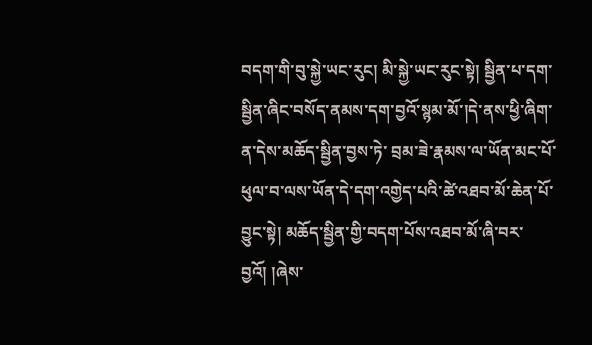བདག་གི་བུ་སྐྱེ་ཡང་རུང། མི་སྐྱེ་ཡང་རུང་སྟེ། སྦྱིན་པ་དག་སྦྱིན་ཞིང་བསོད་ནམས་དག་བྱའོ་སྙམ་མོ་།དེ་ནས་ཕྱི་ཞིག་ན་དེས་མཆོད་སྦྱིན་བྱས་ཏེ་ བྲམ་ཟེ་རྣམས་ལ་ཡོན་མང་པོ་ཕུལ་བ་ལས་ཡོན་དེ་དག་འགྱེད་པའི་ཚེ་འཐབ་མོ་ཆེན་པོ་བྱུང་སྟེ། མཆོད་སྦྱིན་གྱི་བདག་པོས་འཐབ་མོ་ཞི་བར་བྱའོ། །ཞེས་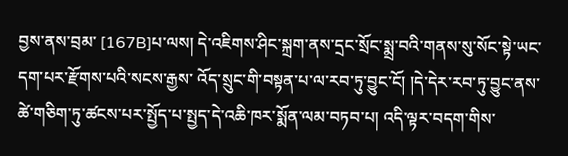བྱས་ནས་བྲམ་ [167B]པ་ལས། དེ་འཇིགས་ཤིང་སྐྲག་ནས་དྲང་སྲོང་སྨྲ་བའི་གནས་སུ་སོང་སྟེ་ཡང་དག་པར་རྫོགས་པའི་སངས་རྒྱས་ འོད་སྲུང་གི་བསྟན་པ་ལ་རབ་ཏུ་བྱུང་ངོ། །དེ་དེར་རབ་ཏུ་བྱུང་ནས་ཚེ་གཅིག་ཏུ་ཚངས་པར་སྤྱོད་པ་སྤྱད་དེ་འཆི་ཁར་སྨོན་ལམ་བཏབ་པ། འདི་ལྟར་བདག་གིས་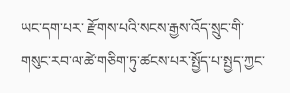ཡང་དག་པར་ རྫོགས་པའི་སངས་རྒྱས་འོད་སྲུང་གི་གསུང་རབ་ལ་ཚེ་གཅིག་ཏུ་ཚངས་པར་སྤྱོད་པ་སྤྱད་ཀྱང་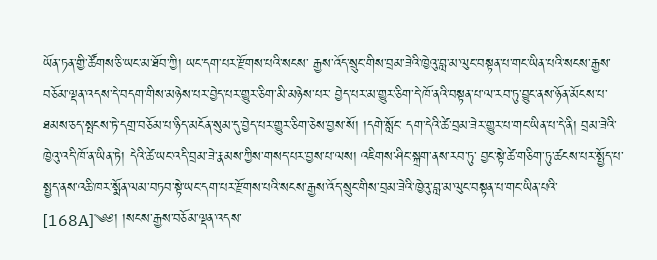ཡོན་ཏན་གྱི་ཚོགས་ཅི་ཡང་མ་ཐོབ་ཀྱི། ཡང་དག་པར་རྫོགས་པའི་སངས་ རྒྱས་འོད་སྲུང་གིས་བྲམ་ཟེའི་ཁྱེའུ་བླ་མ་ལུང་བསྟན་པ་གང་ཡིན་པའི་སངས་རྒྱས་བཅོམ་ལྡན་འདས་དེ་བདག་གིས་མཉེས་པར་བྱེད་པར་གྱུར་ཅིག་མི་མཉེས་པར་ བྱེད་པར་མ་གྱུར་ཅིག་དེ་ཁོ་ནའི་བསྟན་པ་ལ་རབ་ཏུ་བྱུང་ནས་ཉོན་མོངས་པ་ཐམས་ཅད་སྤངས་ཏེ་དགྲ་བཅོམ་པ་ཉིད་མངོན་སུམ་དུ་བྱེད་པར་གྱུར་ཅིག་ཅེས་བྱས་སོ། །དགེ་སློང་ དག་དེའི་ཚེ་བྲམ་ཟེར་གྱུར་པ་གང་ཡིན་པ་དེ་ནི། བྲམ་ཟེའི་ཁྱེའུ་འདི་ཁོ་ན་ཡིན་ཏེ། དེའི་ཚེ་ཡང་འདི་བྲམ་ཟེ་རྣམས་ཀྱིས་གསད་པར་བྱས་པ་ལས། འཇིགས་ཤིང་སྐྲག་ནས་རབ་ཏུ་ བྱང་སྟེ་ཚེ་གཅིག་ཏུ་ཚངས་པར་སྤྱོད་པ་སྤྱད་ནས་འཆི་ཁར་སྨོན་ལམ་བཏབ་སྟེ་ཡང་དག་པར་རྫོགས་པའི་སངས་རྒྱས་འོད་སྲུང་གིས་བྲམ་ཟེའི་ཁྱེའུ་བླ་མ་ལུང་བསྟན་པ་གང་ཡིན་པའི་ [168A]༄༅། །སངས་རྒྱས་བཅོམ་ལྡན་འདས་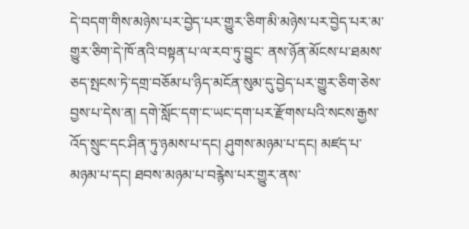དེ་བདག་གིས་མཉེས་པར་བྱེད་པར་གྱུར་ཅིག་མི་མཉེས་པར་བྱེད་པར་མ་གྱུར་ཅིག་དེ་ཁོ་ནའི་བསྟན་པ་ལ་རབ་ཏུ་བྱུང་ ནས་ཉོན་མོངས་པ་ཐམས་ཅད་སྤངས་ཏེ་དགྲ་བཅོམ་པ་ཉིད་མངོན་སུམ་དུ་བྱེད་པར་གྱུར་ཅིག་ཅེས་བྱས་པ་དེས་ན། དགེ་སློང་དག་ང་ཡང་དག་པར་རྫོགས་པའི་སངས་རྒྱས་ འོད་སྲུང་དང་ཤིན་ཏུ་ཉམས་པ་དང། ཤུགས་མཉམ་པ་དང། མཛད་པ་མཉམ་པ་དང། ཐབས་མཉམ་པ་བརྙེས་པར་གྱུར་ནས་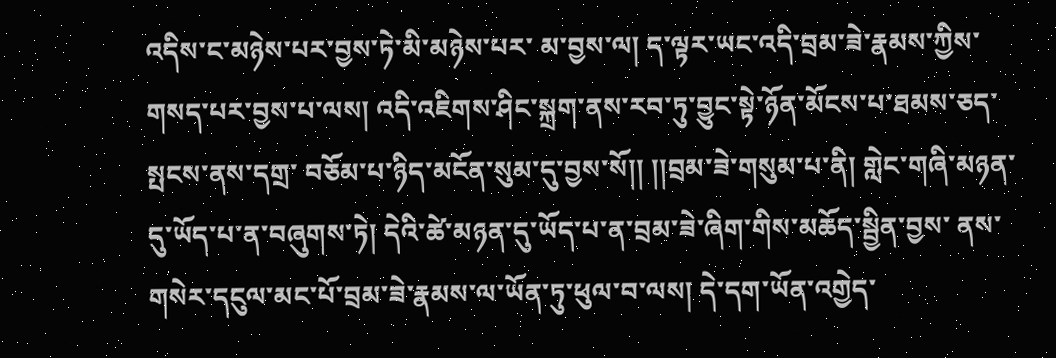འདིས་ང་མཉེས་པར་བྱས་ཏེ་མི་མཉེས་པར་ མ་བྱས་ལ། ད་ལྟར་ཡང་འདི་བྲམ་ཟེ་རྣམས་ཀྱིས་གསད་པར་བྱས་པ་ལས། འདི་འཇིགས་ཤིང་སྐྲག་ནས་རབ་ཏུ་བྱུང་སྟེ་ཉོན་མོངས་པ་ཐམས་ཅད་སྤངས་ནས་དགྲ་ བཅོམ་པ་ཉིད་མངོན་སུམ་དུ་བྱས་སོ།། །།བྲམ་ཟེ་གསུམ་པ་ནི། གླེང་གཞི་མཉན་དུ་ཡོད་པ་ན་བཞུགས་ཏེ། དེའི་ཚེ་མཉན་དུ་ཡོད་པ་ན་བྲམ་ཟེ་ཞིག་གིས་མཆོད་སྦྱིན་བྱས་ ནས་གསེར་དངུལ་མང་པོ་བྲམ་ཟེ་རྣམས་ལ་ཡོན་ཏུ་ཕུལ་བ་ལས། དེ་དག་ཡོན་འགྱེད་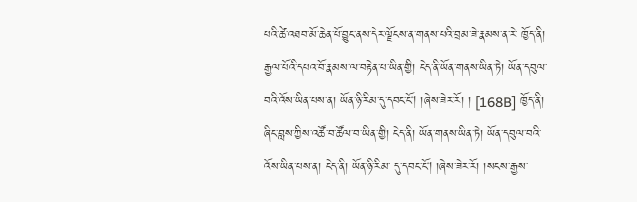པའི་ཚེ་འཐབ་མོ་ཆེན་པོ་བྱུང་ནས་དེར་ལྗོངས་ན་གནས་པའི་བྲམ་ཟེ་རྣམས་ན་རེ་ ཁྱོད་ནི། རྒྱལ་པོའི་དཔའ་བོ་རྣམས་ལ་བརྟེན་པ་ཡིན་གྱི། ངེད་ནི་ཡོན་གནས་ཡིན་ཏེ། ཡོན་དབུལ་བའི་འོས་ཡིན་པས་ན། ཡོན་ཉི་རིམ་དུ་དབང་ངོ། །ཞེས་ཟེར་རོ། ། [168B] ཁྱོད་ནི། ཞིང་བླས་ཀྱིས་འཚོ་བ་ཚོལ་བ་ཡིན་གྱི། ངེད་ནི། ཡོན་གནས་ཡིན་ཏེ། ཡོན་དབུལ་བའི་འོས་ཡིན་པས་ན། ངེད་ནི། ཡོན་ཉི་རིམ་ དུ་དབང་ངོ། །ཞེས་ཟེར་རོ། །སངས་རྒྱས་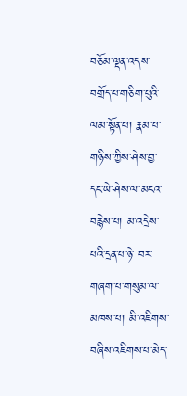བཅོམ་ལྡན་འདས་བགྲོད་པ་གཅིག་པུའི་ལམ་སྟོན་པ། རྣམ་པ་གཉིས་ཀྱིས་ཤེས་བྱ་དང་ཡེ་ཤེས་ལ་མངའ་བརྙེས་པ། མ་འདྲེས་པའི་དྲན་པ་ཉེ་ བར་གཞག་པ་གསུམ་ལ་མཁས་པ། མི་འཇིགས་བཞིས་འཇིགས་པ་མེད་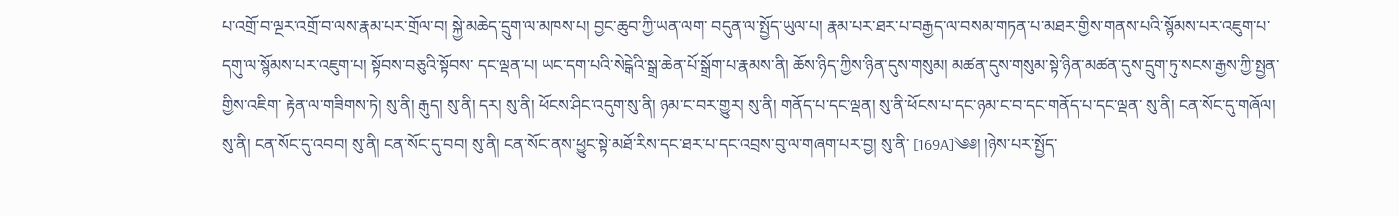པ་འགྲོ་བ་ལྔར་འགྲོ་བ་ལས་རྣམ་པར་གྲོལ་བ། སྐྱེ་མཆེད་དྲུག་ལ་མཁས་པ། བྱང་ཆུབ་ཀྱི་ཡན་ལག་ བདུན་ལ་སྤྱོད་ཡུལ་པ། རྣམ་པར་ཐར་པ་བརྒྱད་ལ་བསམ་གཏན་པ་མཐར་གྱིས་གནས་པའི་སྙོམས་པར་འཇུག་པ་དགུ་ལ་སྙོམས་པར་འཇུག་པ། སྟོབས་བཅུའི་སྟོབས་ དང་ལྡན་པ། ཡང་དག་པའི་སེངྒེའི་སྒྲ་ཆེན་པོ་སྒྲོག་པ་རྣམས་ནི། ཆོས་ཉིད་ཀྱིས་ཉིན་དུས་གསུམ། མཚན་དུས་གསུམ་སྟེ་ཉིན་མཚན་དུས་དྲུག་ཏུ་སངས་རྒྱས་ཀྱི་སྤྱན་གྱིས་འཇིག་ རྟེན་ལ་གཟིགས་ཏེ། སུ་ནི། རྒུད། སུ་ནི། དར། སུ་ནི། ཕོངས་ཤིང་འདུག་སུ་ནི། ཉམ་ང་བར་གྱུར། སུ་ནི། གནོད་པ་དང་ལྡན། སུ་ནི་ཕོངས་པ་དང་ཉམ་ང་བ་དང་གནོད་པ་དང་ལྡན་ སུ་ནི། ངན་སོང་དུ་གཞོལ། སུ་ནི། ངན་སོང་དུ་འབབ། སུ་ནི། ངན་སོང་དུ་བབ། སུ་ནི། ངན་སོང་ནས་ཕྱུང་སྟེ་མཐོ་རིས་དང་ཐར་པ་དང་འབྲས་བུ་ལ་གཞག་པར་བྱ། སུ་ནི་ [169A]༄༅། །ཉེས་པར་སྤྱོད་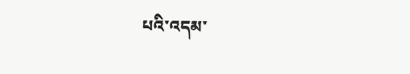པའི་འདམ་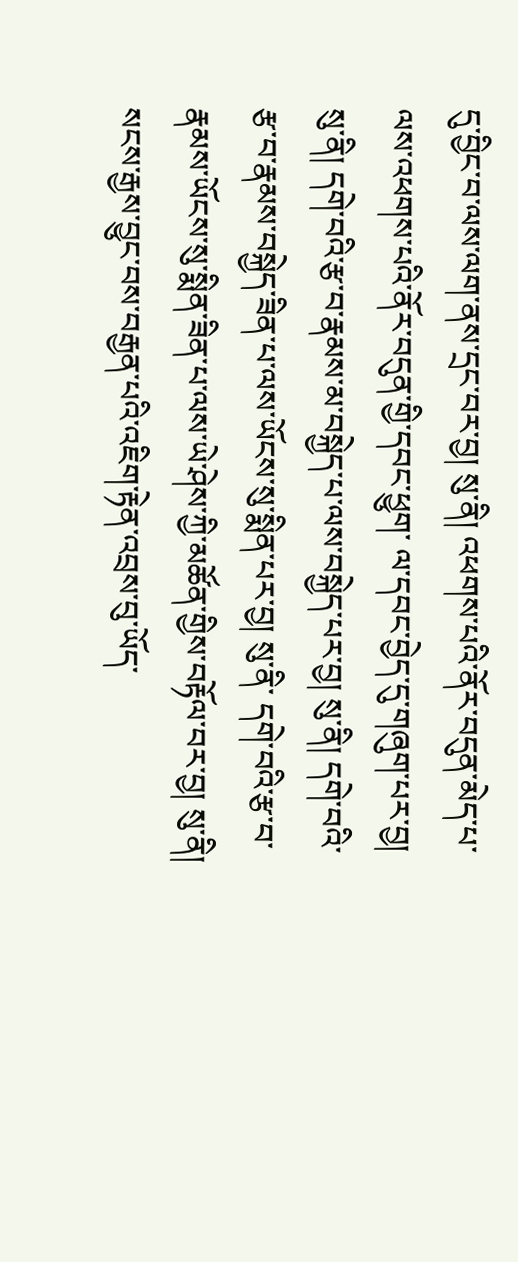དུ་བྱིང་བ་ལས་ལག་ནས་དྲང་བར་བྱ། སུ་ནི། འཕགས་པའི་ནོར་བདུན་མེད་པ་ལས་འཕགས་པའི་ནོར་བདུན་གྱི་དབང་ཕྱུག་ ལ་དབང་བྱེད་དུ་གཞུག་པར་བྱ། སུ་ནི། དགེ་བའི་རྩ་བ་རྣམས་མ་བསྐྱེད་པ་ལས་བསྐྱེད་པར་བྱ། སུ་ནི། དགེ་བའི་རྩ་བ་རྣམས་བསྐྱེད་ཟིན་པ་ལས་ཡོངས་སུ་སྨིན་པར་བྱ། སུ་ནི་ དགེ་བའི་རྩ་བ་རྣམས་ཡོངས་སུ་སྨིན་ཟིན་པ་ལས་ཡེ་ཤེས་ཀྱི་མཚོན་གྱིས་བརྟོལ་བར་བྱ། སུ་ནི། སངས་རྒྱས་བྱུང་བས་བརྒྱན་པའི་འཇིག་རྟེན་འབྲས་བུ་ཡོད་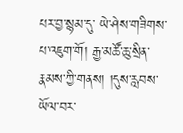པར་བྱ་སྙམ་དུ་ ཡེ་ཤེས་གཟིགས་པ་འཇུག་གོ། རྒྱ་མཚོ་ཆུ་སྲིན་རྣམས་ཀྱི་གནས། །དུས་རླབས་ཡོལ་བར་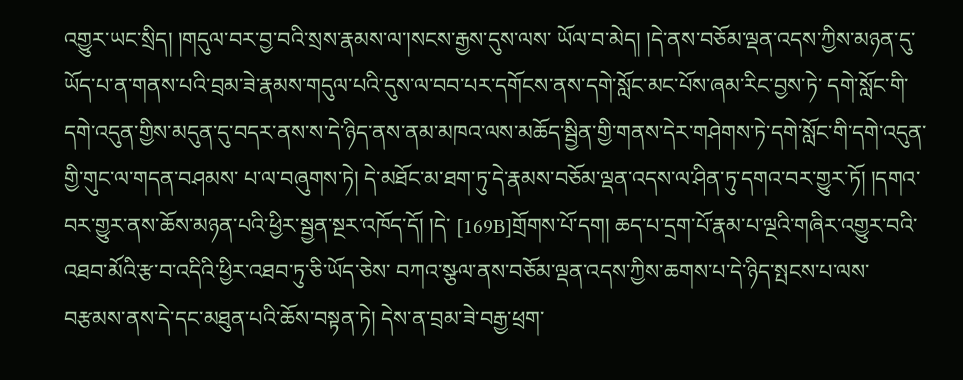འགྱུར་ཡང་སྲིད། །གདུལ་བར་བྱ་བའི་སྲས་རྣམས་ལ་།སངས་རྒྱས་དུས་ལས་ ཡོལ་བ་མེད། །དེ་ནས་བཅོམ་ལྡན་འདས་ཀྱིས་མཉན་དུ་ཡོད་པ་ན་གནས་པའི་བྲམ་ཟེ་རྣམས་གདུལ་པའི་དུས་ལ་བབ་པར་དགོངས་ནས་དགེ་སློང་མང་པོས་ཞམ་རིང་བྱས་ཏེ་ དགེ་སློང་གི་དགེ་འདུན་གྱིས་མདུན་དུ་བདར་ནས་ས་དེ་ཉིད་ནས་ནམ་མཁའ་ལས་མཆོད་སྦྱིན་གྱི་གནས་དེར་གཤེགས་ཏེ་དགེ་སློང་གི་དགེ་འདུན་གྱི་གུང་ལ་གདན་བཤམས་ པ་ལ་བཞུགས་ཏེ། དེ་མཐོང་མ་ཐག་ཏུ་དེ་རྣམས་བཅོམ་ལྡན་འདས་ལ་ཤིན་ཏུ་དགའ་བར་གྱུར་ཏོ། །དགའ་བར་གྱུར་ནས་ཆོས་མཉན་པའི་ཕྱིར་སྦྱན་སྔར་འཁོད་དོ། །དེ་ [169B]གྲོགས་པོ་དག། ཆད་པ་དྲག་པོ་རྣམ་པ་ལྔའི་གཞིར་འགྱུར་བའི་འཐབ་མོའི་རྩ་བ་འདིའི་ཕྱིར་འཐབ་ཏུ་ཅི་ཡོད་ཅེས་ བཀའ་སྩལ་ནས་བཅོམ་ལྡན་འདས་ཀྱིས་ཆགས་པ་དེ་ཉིད་སྤངས་པ་ལས་བརྩམས་ནས་དེ་དང་མཐུན་པའི་ཆོས་བསྟན་ཏེ། དེས་ན་བྲམ་ཟེ་བརྒྱ་ཕྲག་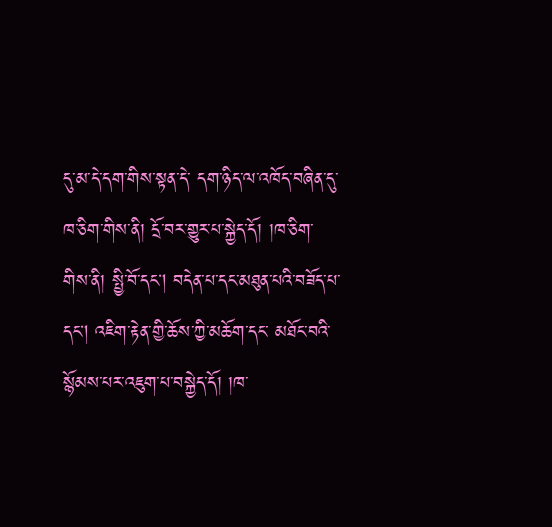དུ་མ་དེ་དག་གིས་སྟན་དེ་ དག་ཉིད་ལ་འཁོད་བཞིན་དུ་ཁ་ཅིག་གིས་ནི། དྲོ་བར་གྱུར་པ་སྐྱེད་དོ། །ཁ་ཅིག་གིས་ནི། སྤྱི་བོ་དང། བདེན་པ་དང་མཐུན་པའི་བཟོད་པ་དང། འཇིག་རྟེན་གྱི་ཆོས་ཀྱི་མཆོག་དང་ མཐོང་བའི་སྙོམས་པར་འཇུག་པ་བསྐྱེད་དོ། །ཁ་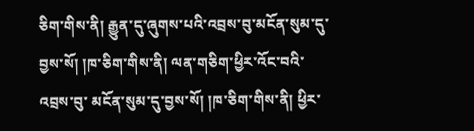ཅིག་གིས་ནི། རྒྱུན་དུ་ཞུགས་པའི་འབྲས་བུ་མངོན་སུམ་དུ་བྱས་སོ། །ཁ་ཅིག་གིས་ནི། ལན་གཅིག་ཕྱིར་འོང་བའི་འབྲས་བུ་ མངོན་སུམ་དུ་བྱས་སོ། །ཁ་ཅིག་གིས་ནི། ཕྱིར་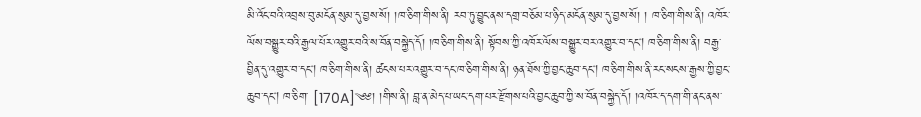མི་འོང་བའི་འབྲས་བུ་མངོན་སུམ་དུ་བྱས་སོ། །ཁ་ཅིག་གིས་ནི། རབ་ཏུ་བྱུང་ནས་དགྲ་བཅོམ་པ་ཉིད་མངོན་སུམ་དུ་བྱས་སོ། ། ཁ་ཅིག་གིས་ནི། འཁོར་ལོས་བསྒྱུར་བའི་རྒྱལ་པོར་འགྱུར་བའི་ས་བོན་བསྐྱེད་དོ། །ཁ་ཅིག་གིས་ནི། སྟོབས་ཀྱི་འཁོར་ལོས་བསྒྱུར་བར་འགྱུར་བ་དང། ཁ་ཅིག་གིས་ནི། བརྒྱ་ བྱིན་དུ་འགྱུར་བ་དང། ཁ་ཅིག་གིས་ནི། ཚངས་པར་འགྱུར་བ་དང་ཁ་ཅིག་གིས་ནི། ཉན་ཐོས་ཀྱི་བྱང་ཆུབ་དང། ཁ་ཅིག་གིས་ནི་རང་སངས་རྒྱས་ཀྱི་བྱང་ཆུབ་དང། ཁ་ཅིག་ [170A]༄༅། །གིས་ནི། བླ་ན་མེད་པ་ཡང་དག་པར་རྫོགས་པའི་བྱང་ཆུབ་ཀྱི་ས་བོན་བསྐྱེད་དོ། །འཁོར་ད་དག་གི་ནང་ནས་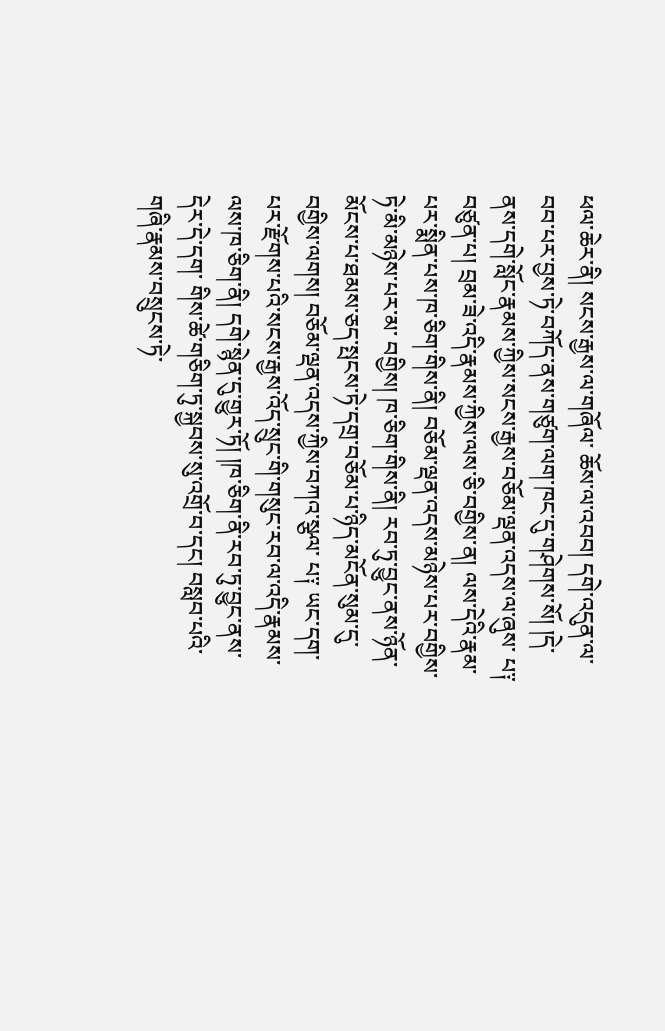ཕལ་ཆེར་ནི། སངས་རྒྱས་ལ་གཞོལ་ ཆོས་ལ་འབབ། དགེ་འདུན་ལ་བབ་པར་བྱས་ཏེ་བཀོད་ནས་གཙུག་ལག་ཁང་དུ་གཤེགས་སོ། །དེ་ནས་དགེ་སློང་རྣམས་ཀྱིས་སངས་རྒྱས་བཅོམ་ལྡན་འདས་ལ་ཞུས་ པ༑ བཙུན་པ། བྲམ་ཟེ་འདི་རྣམས་ཀྱིས་ལས་ཅི་བགྱིས་ན། ལས་དེའི་རྣམ་པར་སྨིན་པས་ཁ་ཅིག་གིས་ནི། བཅོམ་ལྡན་འདས་མཉེས་པར་བགྱིས་ཏེ་མི་མཉེས་པར་མ་ བགྱིས། ཁ་ཅིག་གིས་ནི། རབ་ཏུ་བྱུང་ནས་ཉོན་མོངས་པ་ཐམས་ཅད་སྤངས་ཏེ་དགྲ་བཅོམ་པ་ཉིད་མངོན་སུམ་དུ་བགྱིས་ལགས། བཅོམ་ལྡན་འདས་ཀྱིས་བཀའ་སྩལ་ པ༑ ཡང་དག་པར་རྫོགས་པའི་སངས་རྒྱས་འོད་སྲུང་གི་གསུང་རབ་ལ་འདི་རྣམས་ལས་ཁ་ཅིག་ནི། དགེ་སྙེན་དུ་གྱུར་ཏོ། །ཁ་ཅིག་ནི་རབ་ཏུ་བྱུང་ནས་དེར་དེ་དག་ གིས་ཚེ་གཅིག་ཏུ་སྐྱབས་སུ་འགྲོ་བ་དང། བསླབ་པའི་གཞི་རྣམས་བསྲུངས་ཏེ་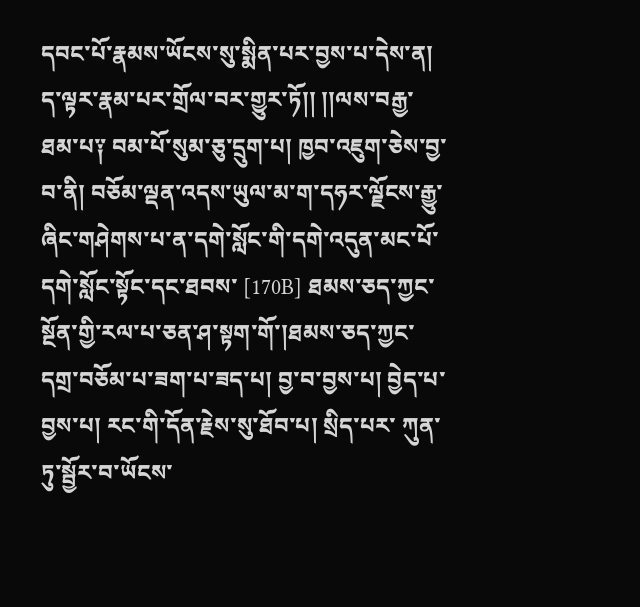དབང་པོ་རྣམས་ཡོངས་སུ་སྨིན་པར་བྱས་པ་དེས་ན། ད་ལྟར་རྣམ་པར་གྲོལ་བར་གྱུར་ཏོ།། །།ལས་བརྒྱ་ ཐམ་པ༑ བམ་པོ་སུམ་ཅུ་དྲུག་པ། ཁྱབ་འཇུག་ཅེས་བྱ་བ་ནི། བཅོམ་ལྡན་འདས་ཡུལ་མ་ག་དཧར་ལྗོངས་རྒྱུ་ཞིང་གཤེགས་པ་ན་དགེ་སློང་གི་དགེ་འདུན་མང་པོ་དགེ་སློང་སྟོང་དང་ཐབས་ [170B] ཐམས་ཅད་ཀྱང་སྔོན་གྱི་རལ་པ་ཅན་ཤ་སྟག་གོ་།ཐམས་ཅད་ཀྱང་དགྲ་བཅོམ་པ་ཟག་པ་ཟད་པ། བྱ་བ་བྱས་པ། བྱེད་པ་བྱས་པ། རང་གི་དོན་རྗེས་སུ་ཐོབ་པ། སྲིད་པར་ ཀུན་ཏུ་སྦྱོར་བ་ཡོངས་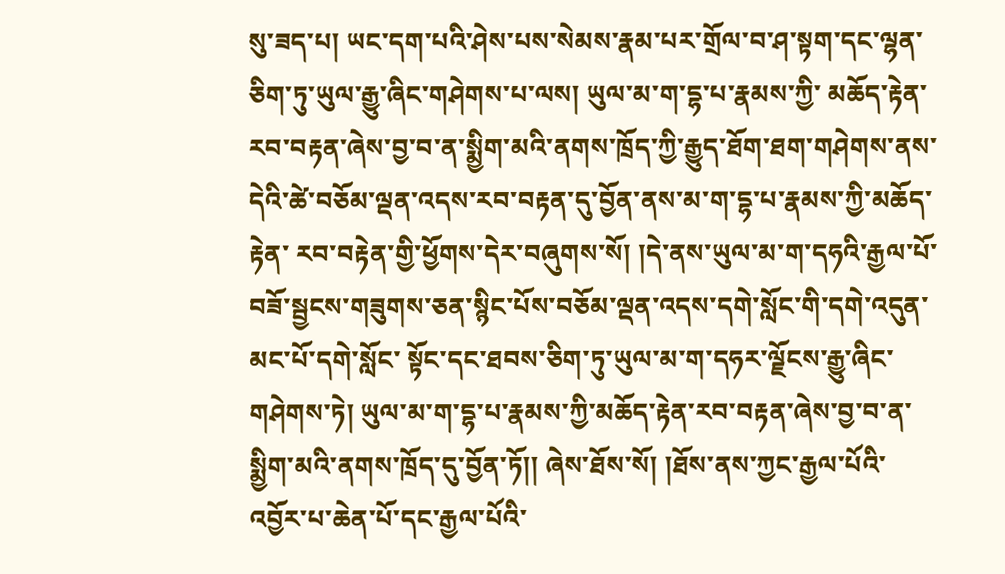སུ་ཟད་པ། ཡང་དག་པའི་ཤེས་པས་སེམས་རྣམ་པར་གྲོལ་བ་ཤ་སྟག་དང་ལྷན་ཅིག་ཏུ་ཡུལ་རྒྱུ་ཞིང་གཤེགས་པ་ལས། ཡུལ་མ་ག་དྷ་པ་རྣམས་ཀྱི་ མཆོད་རྟེན་རབ་བརྟན་ཞེས་བྱ་བ་ན་སྨྱིག་མའི་ནགས་ཁྲོད་ཀྱི་རྒྱུད་ཐོག་ཐག་གཤེགས་ནས་དེའི་ཚེ་བཅོམ་ལྡན་འདས་རབ་བརྟན་དུ་བྱོན་ནས་མ་ག་དྷ་པ་རྣམས་ཀྱི་མཆོད་རྟེན་ རབ་བརྟེན་གྱི་ཕྱོགས་དེར་བཞུགས་སོ། །དེ་ནས་ཡུལ་མ་ག་དཧའི་རྒྱལ་པོ་བཟོ་སྦྱངས་གཟུགས་ཅན་སྙིང་པོས་བཅོམ་ལྡན་འདས་དགེ་སློང་གི་དགེ་འདུན་མང་པོ་དགེ་སློང་ སྟོང་དང་ཐབས་ཅིག་ཏུ་ཡུལ་མ་ག་དཧར་ལྗོངས་རྒྱུ་ཞིང་གཤེགས་ཏེ། ཡུལ་མ་ག་དྷ་པ་རྣམས་ཀྱི་མཆོད་རྟེན་རབ་བརྟན་ཞེས་བྱ་བ་ན་སྨྱིག་མའི་ནགས་ཁྲོད་དུ་བྱོན་ཏོ།། ཞེས་ཐོས་སོ། །ཐོས་ནས་ཀྱང་རྒྱལ་པོའི་འབྱོར་པ་ཆེན་པོ་དང་རྒྱལ་པོའི་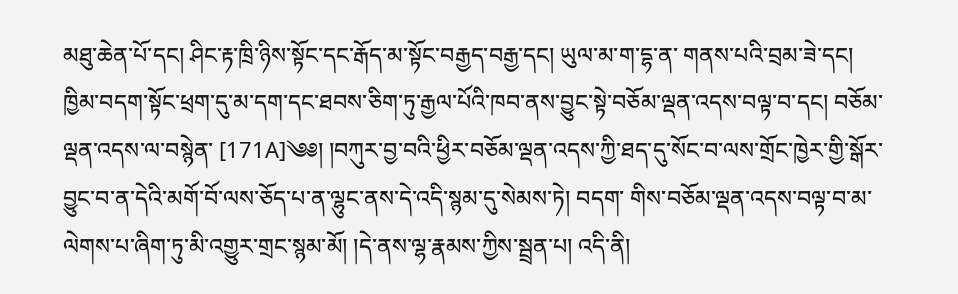མཐུ་ཆེན་པོ་དང། ཤིང་རྟ་ཁྲི་ཉིས་སྟོང་དང་རྒོད་མ་སྟོང་བརྒྱད་བརྒྱ་དང། ཡུལ་མ་ག་དྷ་ན་ གནས་པའི་བྲམ་ཟེ་དང། ཁྱིམ་བདག་སྟོང་ཕྲག་དུ་མ་དག་དང་ཐབས་ཅིག་ཏུ་རྒྱལ་པོའི་ཁབ་ནས་བྱུང་སྟེ་བཅོམ་ལྡན་འདས་བལྟ་བ་དང། བཅོམ་ལྡན་འདས་ལ་བསྙེན་ [171A]༄༅། །བཀུར་བྱ་བའི་ཕྱིར་བཅོམ་ལྡན་འདས་ཀྱི་ཐད་དུ་སོང་བ་ལས་གྲོང་ཁྱེར་གྱི་སྒོར་བྱུང་བ་ན་དེའི་མགོ་བོ་ལས་ཅོད་པ་ན་ལྷུང་ནས་དེ་འདི་སྙམ་དུ་སེམས་ཏེ། བདག་ གིས་བཅོམ་ལྡན་འདས་བལྟ་བ་མ་ལེགས་པ་ཞིག་ཏུ་མི་འགྱུར་གྲང་སྙམ་མོ། །དེ་ནས་ལྷ་རྣམས་ཀྱིས་སྦྲན་པ། འདི་ནི།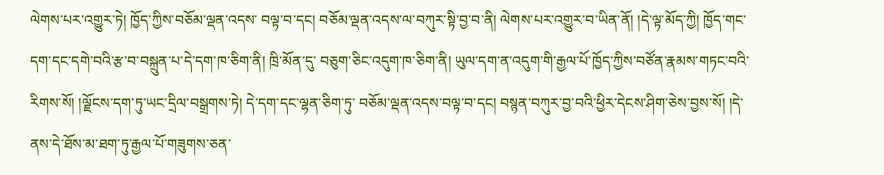ལེགས་པར་འགྱུར་ཏེ། ཁྱོད་ཀྱིས་བཅོམ་ལྡན་འདས་ བལྟ་བ་དང། བཅོམ་ལྡན་འདས་ལ་བཀུར་སྟི་བྱ་བ་ནི། ལེགས་པར་འགྱུར་བ་ཡིན་ནོ། །དེ་ལྟ་མོད་ཀྱི། ཁྱོད་གང་དག་དང་དགེ་བའི་རྩ་བ་བསྐྲུན་པ་དེ་དག་ཁ་ཅིག་ནི། ཁྲི་མོན་དུ་ བཅུག་ཅིང་འདུག་ཁ་ཅིག་ནི། ཡུལ་དག་ན་འདུག་གི་རྒྱལ་པོ་ཁྱོད་ཀྱིས་བཙོན་རྣམས་གཏང་བའི་རིགས་སོ། །ལྗོངས་དག་ཏུ་ཡང་དྲིལ་བསྒྲགས་ཏེ། དེ་དག་དང་ལྷན་ཅིག་ཏུ་ བཅོམ་ལྡན་འདས་བལྟ་བ་དང། བསྙན་བཀུར་བྱ་བའི་ཕྱིར་དེངས་ཤིག་ཅེས་བྱས་སོ། །དེ་ནས་དེ་ཐོས་མ་ཐག་ཏུ་རྒྱལ་པོ་གཟུགས་ཅན་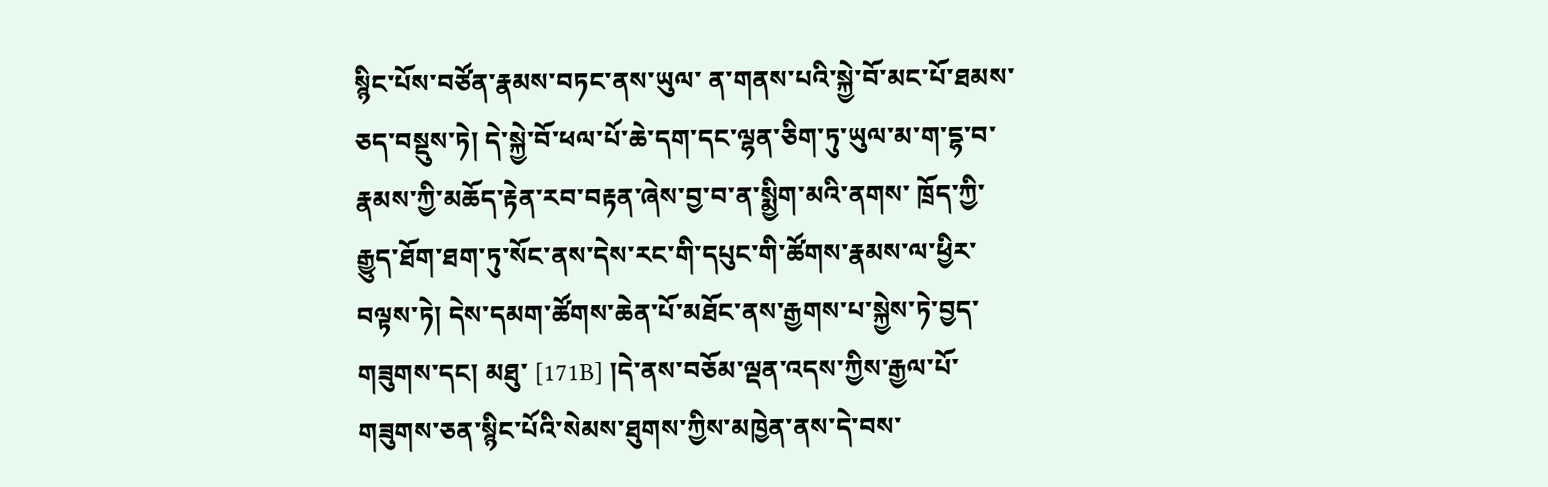སྙིང་པོས་བཙོན་རྣམས་བཏང་ནས་ཡུལ་ ན་གནས་པའི་སྐྱེ་བོ་མང་པོ་ཐམས་ཅད་བསྡུས་ཏེ། དེ་སྐྱེ་བོ་ཕལ་པོ་ཆེ་དག་དང་ལྷན་ཅིག་ཏུ་ཡུལ་མ་ག་དྷ་བ་རྣམས་ཀྱི་མཆོད་རྟེན་རབ་བརྟན་ཞེས་བྱ་བ་ན་སྨྱིག་མའི་ནགས་ ཁྲོད་ཀྱི་རྒྱུད་ཐོག་ཐག་ཏུ་སོང་ནས་དེས་རང་གི་དཔུང་གི་ཚོགས་རྣམས་ལ་ཕྱིར་བལྟས་ཏེ། དེས་དམག་ཚོགས་ཆེན་པོ་མཐོང་ནས་རྒྱགས་པ་སྐྱེས་ཏེ་བྱད་གཟུགས་དང། མཐུ་ [171B] །དེ་ནས་བཅོམ་ལྡན་འདས་ཀྱིས་རྒྱལ་པོ་གཟུགས་ཅན་སྙིང་པོའི་སེམས་ཐུགས་ཀྱིས་མཁྱེན་ནས་དེ་བས་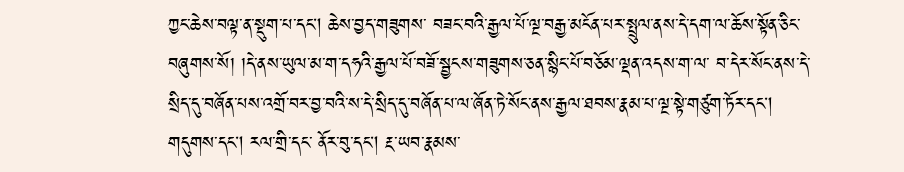ཀྱང་ཆེས་བལྟ་ན་སྡུག་པ་དང། ཆེས་བྱད་གཟུགས་ བཟང་བའི་རྒྱལ་པོ་ལྔ་བརྒྱ་མངོན་པར་སྤྲུལ་ནས་དེ་དག་ལ་ཆོས་སྟོན་ཅིང་བཞུགས་སོ། །དེ་ནས་ཡུལ་མ་ག་དཧའི་རྒྱལ་པོ་བཟོ་སྦྱངས་གཟུགས་ཅན་སྙིང་པོ་བཅོམ་ལྡན་འདས་ག་ལ་ བ་དེར་སོང་ནས་དེ་སྲིད་དུ་བཞོན་པས་འགྲོ་བར་བྱ་བའི་ས་དེ་སྲིད་དུ་བཞོན་པ་ལ་ཞོན་ཏེ་སོང་ནས་རྒྱལ་ཐབས་རྣམ་པ་ལྔ་སྟེ་གཙུག་ཏོར་དང། གདུགས་དང། རལ་གྲི་དང་ ནོར་བུ་དང། རྔ་ཡབ་རྣམས་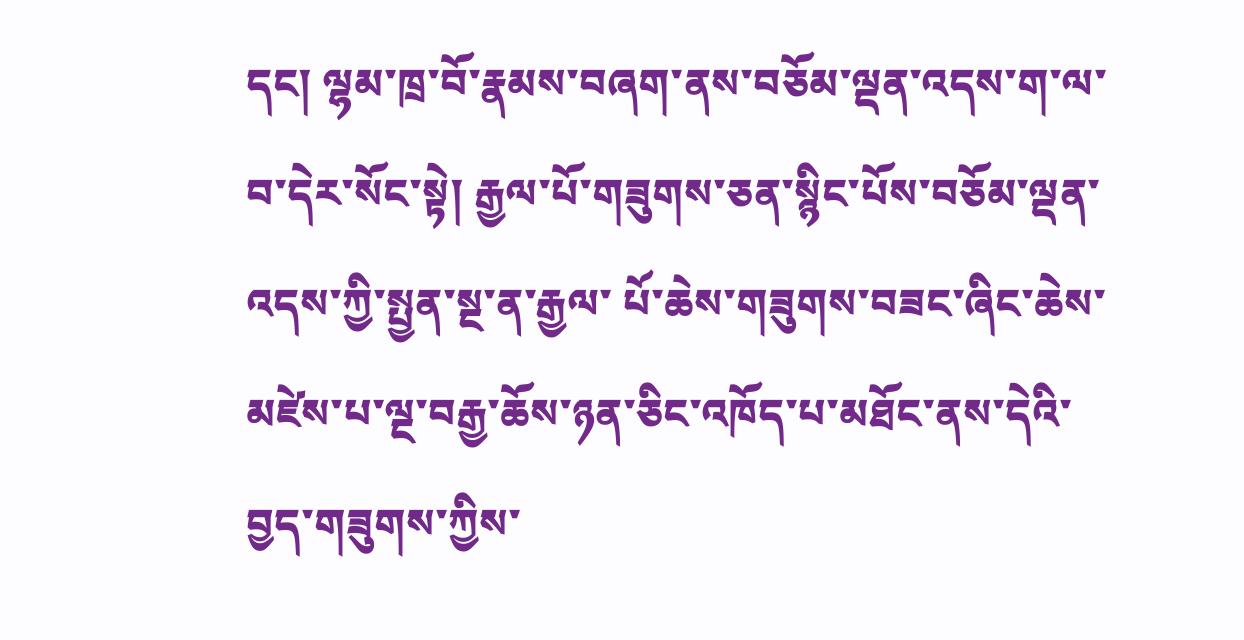དང། ལྷམ་ཁྲ་བོ་རྣམས་བཞག་ནས་བཅོམ་ལྡན་འདས་ག་ལ་བ་དེར་སོང་སྟེ། རྒྱལ་པོ་གཟུགས་ཅན་སྙིང་པོས་བཅོམ་ལྡན་འདས་ཀྱི་སྤྱན་སྔ་ན་རྒྱལ་ པོ་ཆེས་གཟུགས་བཟང་ཞིང་ཆེས་མཛེས་པ་ལྔ་བརྒྱ་ཆོས་ཉན་ཅིང་འཁོད་པ་མཐོང་ནས་དེའི་བྱད་གཟུགས་ཀྱིས་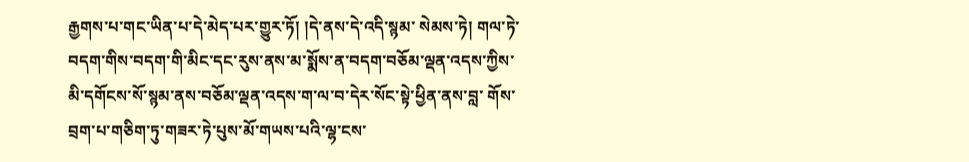རྒྱགས་པ་གང་ཡིན་པ་དེ་མེད་པར་གྱུར་ཏོ། །དེ་ནས་དེ་འདི་སྙམ་ སེམས་ཏེ། གལ་ཏེ་བདག་གིས་བདག་གི་མིང་དང་རུས་ནས་མ་སྨོས་ན་བདག་བཅོམ་ལྡན་འདས་ཀྱིས་མི་དགོངས་སོ་སྙམ་ནས་བཅོམ་ལྡན་འདས་ག་ལ་བ་དེར་སོང་སྟེ་ཕྱིན་ནས་བླ་ གོས་བྲག་པ་གཅིག་ཏུ་གཟར་ཏེ་པུས་མོ་གཡས་པའི་ལྷ་ངས་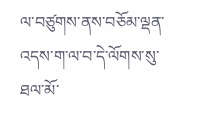ལ་བཙུགས་ནས་བཅོམ་ལྡན་འདས་ག་ལ་བ་དེ་ལོགས་སུ་ཐལ་མོ་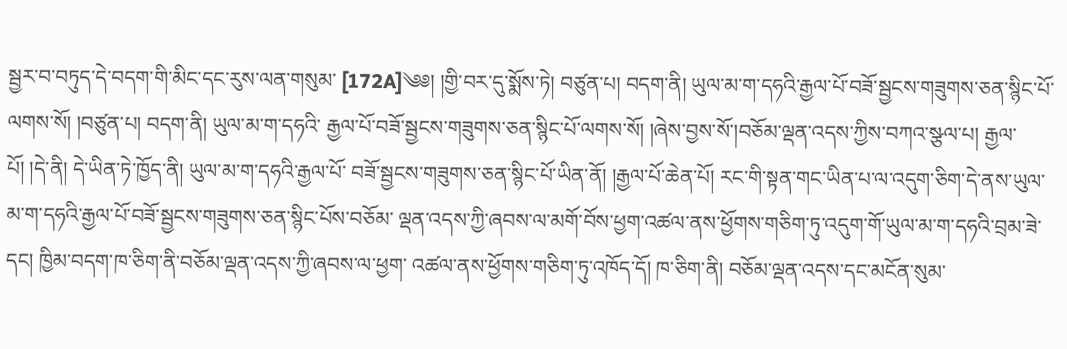སྦྱར་བ་བཏུད་དེ་བདག་གི་མིང་དང་རུས་ལན་གསུམ་ [172A]༄༅། །གྱི་བར་དུ་སྨོས་ཏེ། བཙུན་པ། བདག་ནི། ཡུལ་མ་ག་དཧའི་རྒྱལ་པོ་བཟོ་སྦྱངས་གཟུགས་ཅན་སྙིང་པོ་ལགས་སོ། །བཙུན་པ། བདག་ནི། ཡུལ་མ་ག་དཧའི་ རྒྱལ་པོ་བཟོ་སྦྱངས་གཟུགས་ཅན་སྙིང་པོ་ལགས་སོ། །ཞེས་བྱས་སོ་།བཅོམ་ལྡན་འདས་ཀྱིས་བཀའ་སྩལ་པ། རྒྱལ་པོ། །དེ་ནི། དེ་ཡིན་ཏེ་ཁྱོད་ནི། ཡུལ་མ་ག་དཧའི་རྒྱལ་པོ་ བཟོ་སྦྱངས་གཟུགས་ཅན་སྙིང་པོ་ཡིན་ནོ། །རྒྱལ་པོ་ཆེན་པོ། རང་གི་སྟན་གང་ཡིན་པ་ལ་འདུག་ཅིག་དེ་ནས་ཡུལ་མ་ག་དཧའི་རྒྱལ་པོ་བཟོ་སྦྱངས་གཟུགས་ཅན་སྙིང་པོས་བཅོམ་ ལྡན་འདས་ཀྱི་ཞབས་ལ་མགོ་བོས་ཕྱག་འཚལ་ནས་ཕྱོགས་གཅིག་ཏུ་འདུག་གོ་ཡུལ་མ་ག་དཧའི་བྲམ་ཟེ་དང། ཁྱིམ་བདག་ཁ་ཅིག་ནི་བཅོམ་ལྡན་འདས་ཀྱི་ཞབས་ལ་ཕྱག་ འཚལ་ནས་ཕྱོགས་གཅིག་ཏུ་འཁོད་དོ། ཁ་ཅིག་ནི། བཅོམ་ལྡན་འདས་དང་མངོན་སུམ་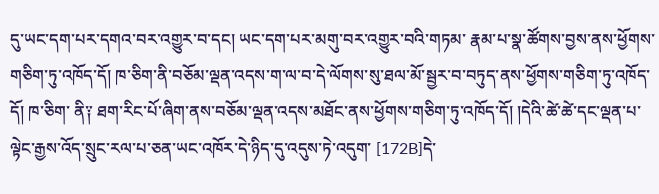དུ་ཡང་དག་པར་དགའ་བར་འགྱུར་བ་དང། ཡང་དག་པར་མགུ་བར་འགྱུར་བའི་གཏམ་ རྣམ་པ་སྣ་ཚོགས་བྱས་ནས་ཕྱོགས་གཅིག་ཏུ་འཁོད་དོ། ཁ་ཅིག་ནི་བཅོམ་ལྡན་འདས་ག་ལ་བ་དེ་ལོགས་སུ་ཐལ་མོ་སྦྱར་བ་བཏུད་ནས་ཕྱོགས་གཅིག་ཏུ་འཁོད་དོ། ཁ་ཅིག་ ནི༑ ཐག་རིང་པོ་ཞིག་ནས་བཅོམ་ལྡན་འདས་མཐོང་ནས་ཕྱོགས་གཅིག་ཏུ་འཁོད་དོ། །དེའི་ཚེ་ཚེ་དང་ལྡན་པ་ལྟེང་རྒྱས་འོད་སྲུང་རལ་པ་ཅན་ཡང་འཁོར་དེ་ཉིད་དུ་འདུས་ཏེ་འདུག་ [172B]དེ་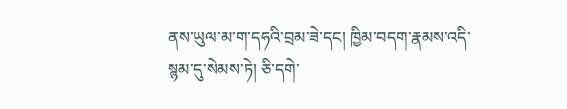ནས་ཡུལ་མ་ག་དཧའི་བྲམ་ཟེ་དང། ཁྱིམ་བདག་རྣམས་འདི་སྙམ་དུ་སེམས་ཏེ། ཅི་དགེ་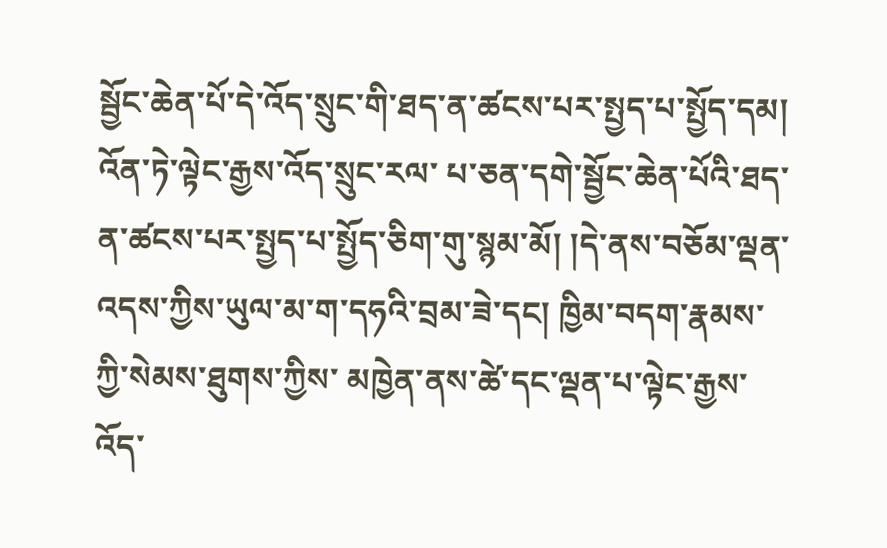སྦྱོང་ཆེན་པོ་དེ་འོད་སྲུང་གི་ཐད་ན་ཚངས་པར་སྤྱད་པ་སྤྱོད་དམ། འོན་ཏེ་ལྟེང་རྒྱས་འོད་སྲུང་རལ་ པ་ཅན་དགེ་སྦྱོང་ཆེན་པོའི་ཐད་ན་ཚངས་པར་སྤྱད་པ་སྤྱོད་ཅིག་གུ་སྙམ་མོ། །དེ་ནས་བཅོམ་ལྡན་འདས་ཀྱིས་ཡུལ་མ་ག་དཧའི་བྲམ་ཟེ་དང། ཁྱིམ་བདག་རྣམས་ཀྱི་སེམས་ཐུགས་ཀྱིས་ མཁྱེན་ནས་ཚེ་དང་ལྡན་པ་ལྟེང་རྒྱས་འོད་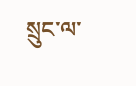སྲུང་ལ་